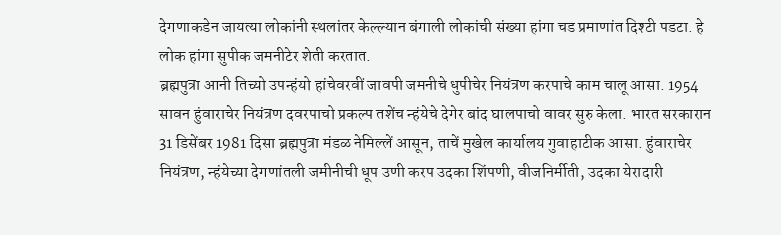देगणाकडेन जायत्या लोकांनी स्थलांतर केल्ल्यान बंगाली लोकांची संख्या हांगा चड प्रमाणांत दिश्टी पडटा. हे लोक हांगा सुपीक जमनीटेर शेती करतात.
ब्रह्मपुत्रा आनी तिच्यो उपन्हंयो हांचेवरवीं जावपी जमनीचे धुपीचेर नियंत्रण करपाचे काम चालू आसा. 1954 सावन हुंवाराचेर नियंत्रण दवरपाचो प्रकल्प तशेंच न्हंयेचे देगेर बांद घालपाचो वावर सुरु केला. भारत सरकारान 31 डिसेंबर 1981 दिसा ब्रह्मपुत्रा मंडळ नेमिल्लें आसून, ताचें मुखेल कार्यालय गुवाहाटीक आसा. हुंवाराचेर नियंत्रण, न्हंयेच्या देगणांतली जमीनीची धूप उणी करप उदका शिंपणी, वीजनिर्मीती, उदका येरादारी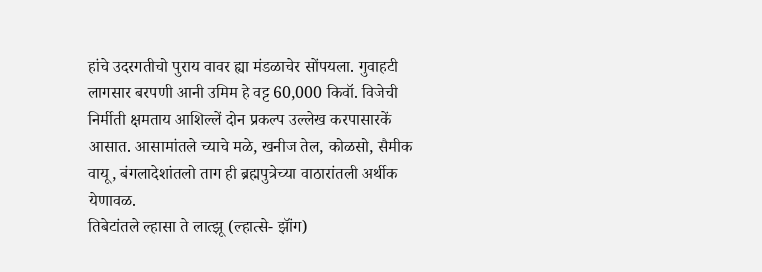हांचे उदरगतीचो पुराय वावर ह्या मंडळाचेर सोंपयला. गुवाहटी लागसार बरपणी आनी उमिम हे वट्ट 60,000 किवॉ. विजेची निर्मीती क्षमताय आशिल्लें दोन प्रकल्प उल्लेख करपासारकें आसात. आसामांतले च्याचे मळे, खनीज तेल, कोळसो, सैमीक वायू, बंगलादेशांतलो ताग ही ब्रह्मपुत्रेच्या वाठारांतली अर्थीक येणावळ.
तिबेटांतले ल्हासा ते लात्झू (ल्हात्से- झॉंग)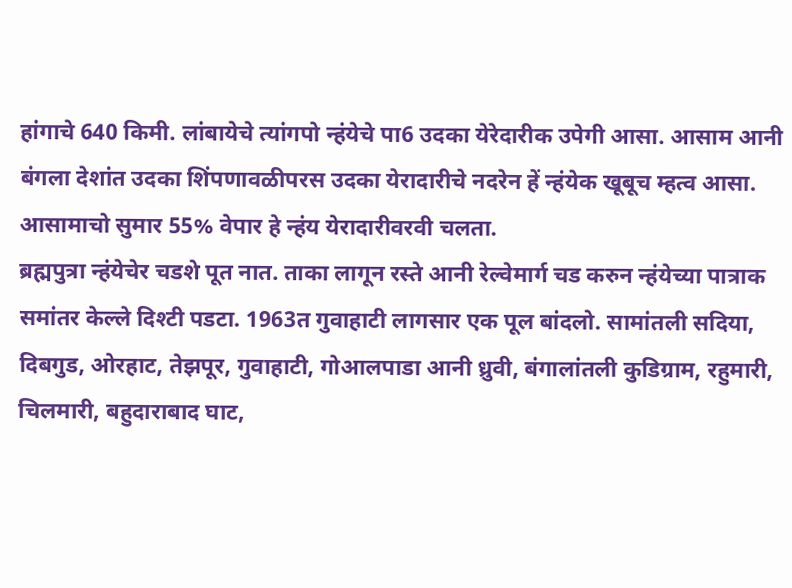हांगाचे 640 किमी. लांबायेचे त्यांगपो न्हंयेचे पा6 उदका येरेदारीक उपेगी आसा. आसाम आनी बंगला देशांत उदका शिंपणावळीपरस उदका येरादारीचे नदरेन हें न्हंयेक खूबूच म्हत्व आसा. आसामाचो सुमार 55% वेपार हे न्हंय येरादारीवरवी चलता.
ब्रह्मपुत्रा न्हंयेचेर चडशे पूत नात. ताका लागून रस्ते आनी रेल्वेमार्ग चड करुन न्हंयेच्या पात्राक समांतर केल्ले दिश्टी पडटा. 1963त गुवाहाटी लागसार एक पूल बांदलो. सामांतली सदिया, दिबगुड, ओरहाट, तेझपूर, गुवाहाटी, गोआलपाडा आनी ध्रुवी, बंगालांतली कुडिग्राम, रहुमारी, चिलमारी, बहुदाराबाद घाट,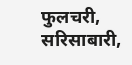फुलचरी, सरिसाबारी,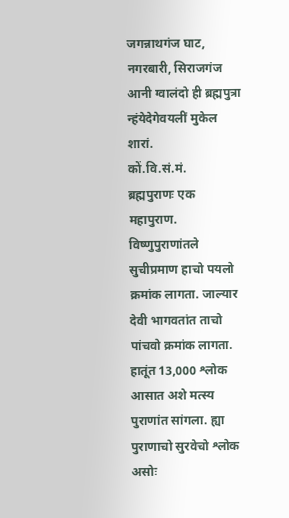जगन्नाथगंज घाट, नगरबारी, सिराजगंज आनी ग्वालंदो ही ब्रह्मपुत्रा न्हंयेदेगेवयलीं मुकेल शारां.
कों.वि.सं.मं.
ब्रह्मपुराणः एक महापुराण. विष्णुपुराणांतले सुचीप्रमाण हाचो पयलो क्रमांक लागता. जाल्यार देवी भागवतांत ताचो पांचवो क्रमांक लागता. हातूंत 13,000 श्लोक आसात अशे मत्स्य पुराणांत सांगला. ह्या पुराणाचो सुरवेचो श्लोक असोः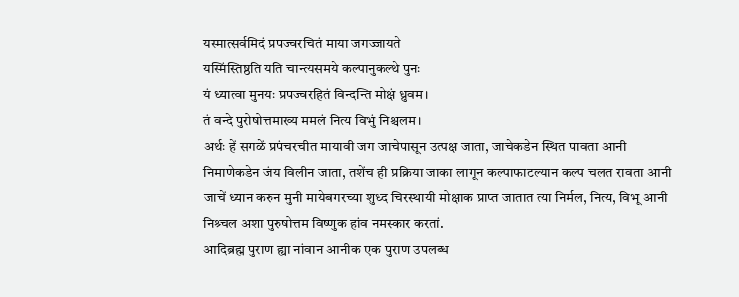यस्मात्सर्वमिदं प्रपज्वरचितं माया जगज्जायते
यस्मिंस्तिष्ठति यति चान्त्यसमये कल्पानुकल्थे पुनः
यं ध्यात्वा मुनयः प्रपज्वरहितं विन्दन्ति मोक्षं ध्रुवम।
तं वन्दे पुरोषोत्तमाख्य ममलं नित्य विभुं निश्चलम।
अर्थः हें सगळें प्रपंचरचीत मायावी जग जाचेपासून उत्पक्ष जाता, जाचेकडेन स्थित पावता आनी निमाणेकडेन जंय विलीन जाता, तशेंच ही प्रक्रिया जाका लागून कल्पाफाटल्यान कल्प चलत रावता आनी जाचें ध्यान करुन मुनी मायेबगरच्या शुध्द चिरस्थायी मोक्षाक प्राप्त जातात त्या निर्मल, नित्य, विभू आनी निश्र्चल अशा पुरुषोत्तम विष्णुक हांव नमस्कार करतां.
आदिब्रह्म पुराण ह्या नांवान आनीक एक पुराण उपलब्ध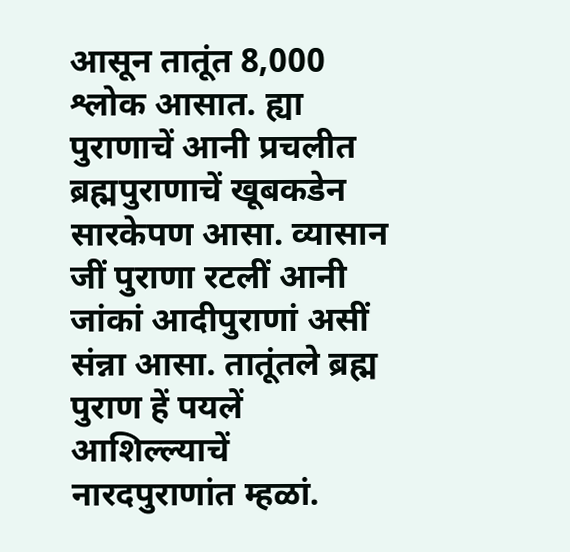आसून तातूंत 8,000 श्लोक आसात. ह्या पुराणाचें आनी प्रचलीत ब्रह्मपुराणाचें खूबकडेन सारकेपण आसा. व्यासान जीं पुराणा रटलीं आनी जांकां आदीपुराणां असीं संन्ना आसा. तातूंतले ब्रह्म पुराण हें पयलें आशिल्ल्याचें नारदपुराणांत म्हळां.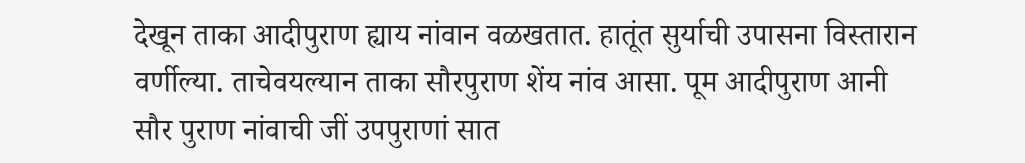देखून ताका आदीपुराण ह्याय नांवान वळखतात. हातूंत सुर्याची उपासना विस्तारान वर्णील्या. ताचेवयल्यान ताका सौरपुराण शेंय नांव आसा. पूम आदीपुराण आनी सौर पुराण नांवाची जीं उपपुराणां सात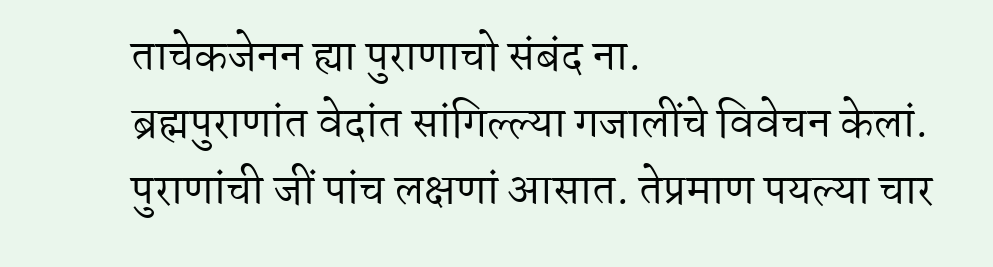ताचेकजेनन ह्या पुराणाचो संबंद ना.
ब्रह्मपुराणांत वेदांत सांगिल्ल्या गजालींचे विवेचन केलां. पुराणांची जीं पांच लक्षणां आसात. तेप्रमाण पयल्या चार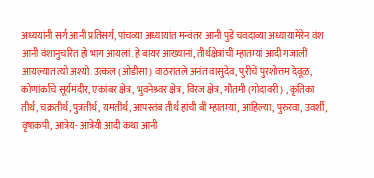अध्ययांनी सर्ग आनी प्रतिसर्ग, पांचव्या अध्यायांत मन्वंतर आनी पुडें चवदाव्या अध्यायामेरेन वंश आनी वंशानुचरित हो भाग आयलां. हे बायर आख्यानां, तीर्थक्षेत्रांचीं म्हातम्यां आदी गजालीं आयल्यात त्यो अश्यो. उत्कल (ओडीसा) वाठरांतले अनंत वासुदेव, पुरीचें पुरशोत्तम देवूळ, कोणांर्काचे सूर्यमंदीर, एकांबर क्षेत्र, भुवनेश्र्वर क्षेत्र, विरज क्षेत्र, गौतमी (गोदावरी) , कृतिका तीर्थ, चक्रतीर्थ, पुत्रतीर्थ, यमतीर्थ, आपस्तंब तीर्थ हांची बीं म्हातम्यां, आहिल्या, पुरुरवा, उवर्शी, वृषाकपी, आत्रेय- आत्रेयी आदी कथा आनी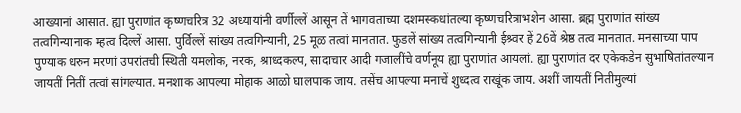आख्यानां आसात. ह्या पुराणांत कृष्णचरित्र 32 अध्यायांनी वर्णील्लें आसून तें भागवताच्या दशमस्कधांतल्या कृष्णचरित्राभशेन आसा. ब्रह्म पुराणांत सांख्य तत्वगिन्यानाक म्हत्व दिल्लें आसा. पुर्विल्लें सांख्य तत्वगिन्यानी, 25 मूळ तत्वां मानतात. फुडलें सांख्य तत्वगिन्यानी ईश्र्वर हें 26वें श्रेष्ठ तत्व मानतात. मनसाच्या पाप पुण्याक धरुन मरणां उपरांतची स्थिती यमलोक, नरक, श्राध्दकल्प, सादाचार आदी गजालींचे वर्णनूय ह्या पुराणांत आयलां. ह्या पुराणांत दर एकेकडेन सुभाषितांतल्यान जायतीं नितीं तत्वां सांगल्यात. मनशाक आपल्या मोहाक आळो घालपाक जाय. तसेंच आपल्या मनाचें शुध्दत्व राखूंक जाय. अशीं जायतीं नितीमुल्यां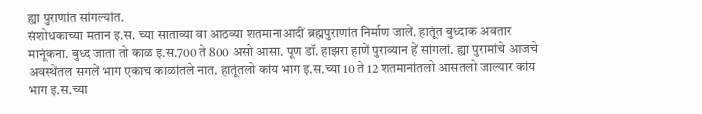ह्या पुराणांत सांगल्यांत.
संशोधकाच्या मतान इ.स. च्या साताव्या वा आठव्या शतमानाआदीं ब्रह्मपुराणांत निर्माण जालें. हातूंत बुध्दाक अवतार मानूंकना. बुध्द जाता तो काळ इ.स.700 ते 800 असो आसा. पूण डॉ. हाझरा हाणें पुराव्यान हें सांगलां. ह्या पुरामांचे आजचे अवस्थेंतल सगलें भाग एकाच काळांतले नात. हातूंतलो कांय भाग इ.स.च्या 10 ते 12 शतमानांतलो आसतलो जाल्यार कांय भाग इ.स.च्या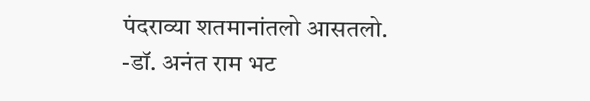पंदराव्या शतमानांतलो आसतलो.
-डॉ. अनंत राम भट